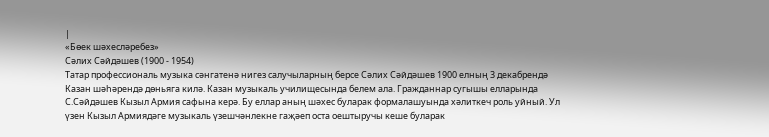|
«Бөек шәхеcләребез»
Сәлих Сәйдәшев (1900 - 1954)
Татар профессиональ музыка сәнгатенә нигез салучыларның берсе Сәлих Сәйдәшев 1900 елның 3 декабрендә Казан шәһәрендә дөньяга килә. Казан музыкаль училищесында белем ала. Гражданнар сугышы елларында С.Сәйдәшев Кызыл Армия сафына керә. Бу еллар аның шәхес буларак формалашуында хәлиткеч роль уйный. Ул үзен Кызыл Армиядәге музыкаль үзешчәнлекне гаҗәеп оста оештыручы кеше буларак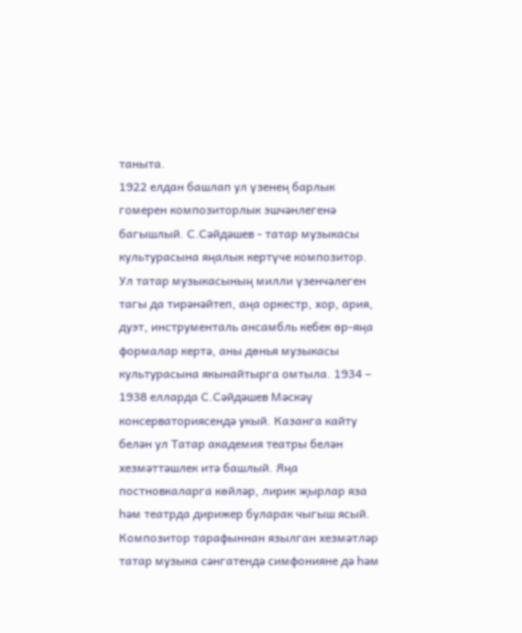таныта.
1922 елдан башлап ул үзенең барлык гомерен композиторлык эшчәнлегенә багышлый. С.Сәйдәшев - татар музыкасы культурасына яңалык кертүче композитор. Ул татар музыкасының милли үзенчәлеген тагы да тирәнәйтеп, аңа оркестр, хор, ария, дуэт, инструменталь ансамбль кебек өр-яңа формалар кертә, аны дөнья музыкасы культурасына якынайтырга омтыла. 1934 – 1938 елларда С.Сәйдәшев Мәскәү консерваториясендә укый. Казанга кайту белән ул Татар академия театры белән хезмәттәшлек итә башлый. Яңа постновкаларга көйләр, лирик җырлар яза һәм театрда дирижер буларак чыгыш ясый.
Композитор тарафыннан язылган хезмәтләр татар музыка сәнгатендә симфонияне дә һәм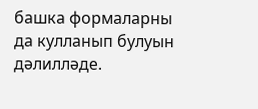башка формаларны да кулланып булуын дәлилләде.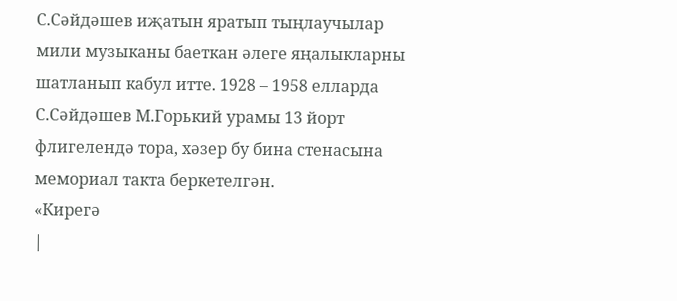С.Сәйдәшев иҗатын яратып тыңлаучылар мили музыканы баеткан әлеге яңалыкларны шатланып кабул итте. 1928 – 1958 елларда С.Сәйдәшев М.Горький урамы 13 йорт флигелендә тора, хәзер бу бина стенасына мемориал такта беркетелгән.
«Кирегә
|